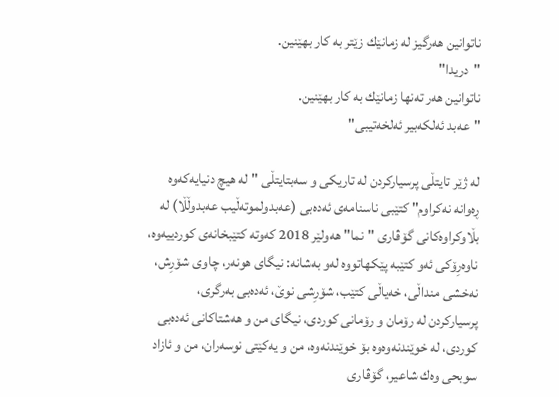ناتوانین هه‌رگیز له‌ زمانێك زێتر به‌ كار بهێنین.
"دریدا"
ناتوانین هه‌ر ته‌نها زمانێك به‌ كار بهێنین.
"عه‌بد ئه‌لكه‌بیر ئه‌لخه‌تیبى"

له‌ ژێر تایتڵى پرسیاركردن له‌ تاریكى و سه‌بتایتڵى "له‌ هیچ دنیایه‌كه‌وه‌ ڕه‌وانه‌ نه‌كراوم" كتێبى ناسنامه‌ى ئه‌ده‌بى (عه‌بدولموته‌ڵیب عه‌بدوڵڵا) له‌ بڵاوكراوه‌كانى گۆڤارى "نما" هه‌ولێر 2018 كه‌وته‌ كتێبخانه‌ى كوردییه‌وه‌، ناوه‌رِۆكى ئه‌و كتێبه‌ پێكهاتووه‌ له‌و به‌شانه‌: نیگاى هونه‌ر، چاوى شۆرِش، نه‌خشى منداڵى، خه‌یاڵى كتێب، شۆرِشى نوێ‌، ئه‌ده‌بى به‌رگرى، پرسیاركردن له‌ رۆمان و رۆمانى كوردى، نیگاى من و هه‌شتاكانى ئه‌ده‌بى كوردى، له‌ خوێندنه‌وه‌وه‌ بۆ خوێندنه‌وه‌، من و یه‌كێتى نوسه‌ران، من و ئازاد سوبحى وه‌ك شاعیر، گۆڤارى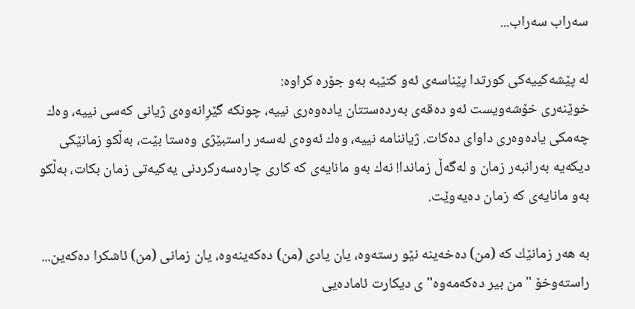سه‌راب سه‌راب...

له‌ پێشه‌كییه‌كى كورتدا پێناسه‌ى ئه‌و كتێبه‌ به‌و جۆره‌ كراوه‌:
خوێنه‌رى خۆشه‌ویست ئه‌و ده‌قه‌ى به‌رده‌ستتان یاده‌وه‌رى نییه‌، چونكه‌ گێرِانه‌وه‌ى ژیانى كه‌سى نییه‌، وه‌ك چه‌مكى یاده‌وه‌رى داواى ده‌كات. ژیاننامه‌ نییه‌، وه‌ك ئه‌وه‌ى له‌سه‌ر راستبێژى وه‌ستا بێت، به‌ڵكو زمانێكى دیكه‌یه‌ به‌رانبه‌ر زمان و له‌گه‌ڵ زماندا! نه‌ك به‌و مانایه‌ى كه‌ كارى چاره‌سه‌ركردنى یه‌كیه‌تى زمان بكات، به‌ڵكو به‌و مانایه‌ى كه‌ زمان ده‌یه‌وێت.

به‌ هه‌ر زمانێك كه‌ (من) ده‌خه‌ینه‌ نێو رسته‌وه‌، یان یادى (من) ده‌كه‌ینه‌وه‌، یان زمانى (من) ئاشكرا ده‌كه‌ین... راسته‌وخۆ "من بیر ده‌كه‌مه‌وه‌"ى دیكارت ئاماده‌یى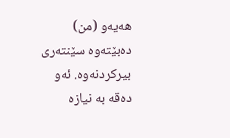هه‌یه‌و (من) ده‌بێته‌وه‌ سێنته‌رى بیركردنه‌وه‌. ئه‌و ده‌قه‌ به‌ نیازه‌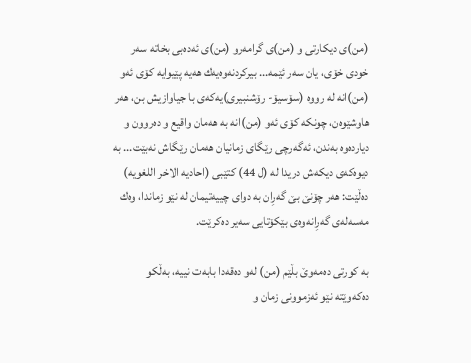(من)ى دیكارتى و (من)ى گرامه‌رو (من)ى ئه‌ده‌بى بخاته‌ سه‌ر خودى خۆى، یان سه‌ر ئێمه‌... بیركردنه‌وه‌یه‌ك هه‌یه‌ پێیوایه‌ كۆى ئه‌و (من)انه‌ له‌ رووه‌ (سۆسیۆ- رۆشنبیری)یه‌كه‌ى با جیاوازیش بن، هه‌ر هاوشێوه‌ن، چونكه‌ كۆى ئه‌و (من)انه‌ به‌ هه‌مان واقیع و ده‌روون و دیارده‌وه‌ به‌ندن، ئه‌گه‌رچى رێگاى زمانیان هه‌مان رێگاش نه‌بێت... به‌ دیوه‌كه‌ى دیكه‌ش دریدا له‌ (ل 44) كتێبى (احادیه‌ الاخر اللغویه‌) ده‌ڵێت: هه‌ر چۆنێ‌ بێ‌ گه‌رِان به‌ دواى چییه‌تیمان له‌ نێو زماندا، وه‌ك مه‌سه‌له‌ى گه‌رِانه‌وه‌ى بێكۆتایى سه‌یر ده‌كرێت.

به‌ كورتى ده‌مه‌وێ‌ بڵێم (من) له‌و ده‌قه‌دا بابه‌ت نییه‌، به‌ڵكو ده‌كه‌وێته‌ نێو ئه‌زموونى زمان و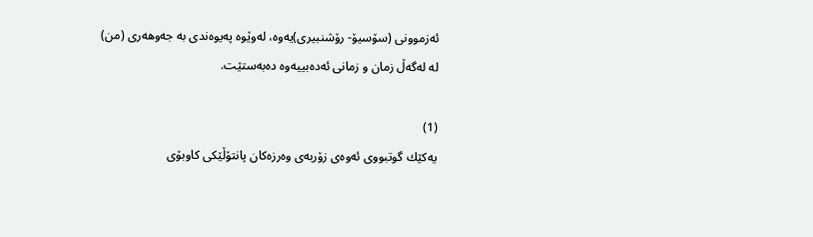ئه‌زموونى (سۆسیۆ- رۆشنبیری)یه‌وه‌، له‌وێوه‌ په‌یوه‌ندى به‌ جه‌وهه‌رى (من) له‌ له‌گه‌ڵ زمان و زمانى ئه‌ده‌بییه‌وه‌ ده‌به‌ستێت.

(1)
یه‌كێك گوتبووى ئه‌وه‌ى زۆربه‌ى وه‌رزه‌كان پانتۆڵێكى كاوبۆى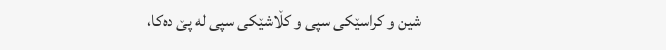شین و كراسێكى سپى و كڵاشێكى سپى له‌ پێ‌ ده‌كا،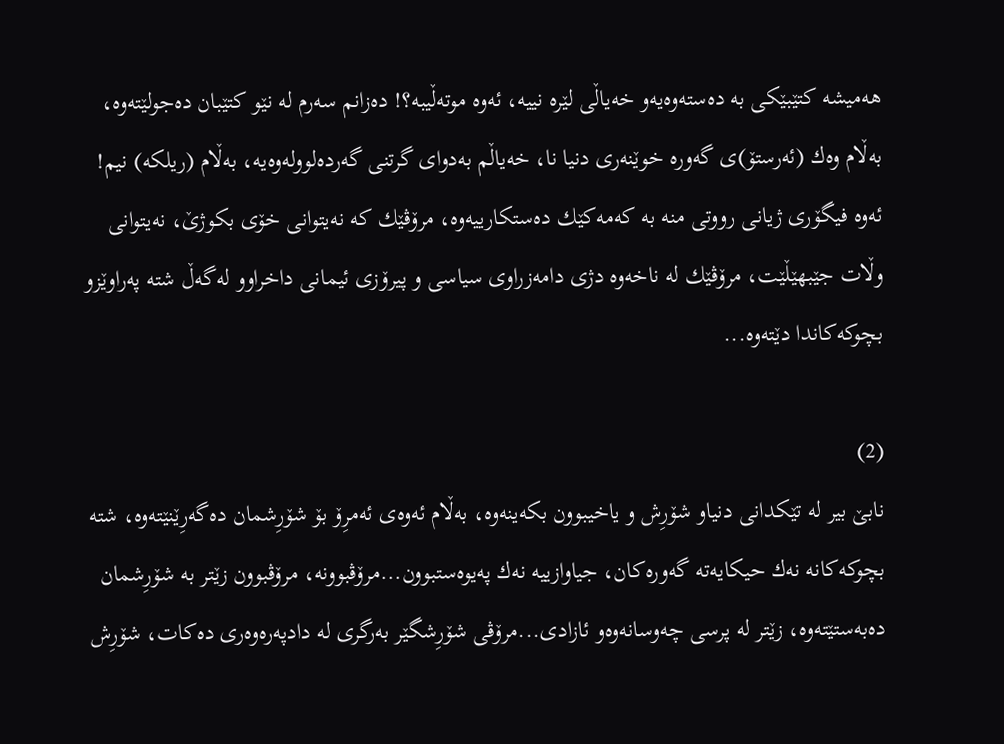هه‌میشه‌ كتێبێكى به‌ ده‌سته‌وه‌یه‌و خه‌یاڵى لێره‌ نییه‌، ئه‌وه‌ موته‌ڵیبه‌؟! ده‌زانم سه‌رم له‌ نێو كتێبان ده‌جولێته‌وه‌، به‌ڵام وه‌ك (ئه‌رستۆ)ى گه‌وره‌ خوێنه‌رى دنیا نا، خه‌یاڵم به‌دواى گرتنى گه‌رده‌لووله‌وه‌یه‌، به‌ڵام (ریلكه‌) نیم! ئه‌وه‌ فیگۆرى ژیانى رووتى منه‌ به‌ كه‌مه‌كێك ده‌ستكارییه‌وه‌، مرۆڤێك كه‌ نه‌یتوانى خۆى بكوژێ‌، نه‌یتوانى وڵات جێبهێڵێت، مرۆڤێك له‌ ناخه‌وه‌ دژى دامه‌زراوى سیاسى و پیرۆزى ئیمانى داخراوو له‌گه‌ڵ شته‌ په‌راوێزو بچوكه‌كاندا دێته‌وه‌...

(2)
نابێ‌ بیر له‌ تێكدانى دنیاو شۆرِش و یاخیبوون بكه‌ینه‌وه‌، به‌ڵام ئه‌وه‌ى ئه‌مرِۆ بۆ شۆرِشمان ده‌گه‌رِێنێته‌وه‌، شته‌ بچوكه‌كانه‌ نه‌ك حیكایه‌ته‌ گه‌وره‌كان، جیاوازییه‌ نه‌ك په‌یوه‌ستبوون...مرۆڤبوونه‌، مرۆڤبوون زێتر به‌ شۆرِشمان ده‌به‌ستێته‌وه‌، زێتر له‌ پرسى چه‌وسانه‌وه‌و ئازادى...مرۆڤى شۆرِشگێر به‌رگرى له‌ دادپه‌ره‌وه‌رى ده‌كات، شۆرِش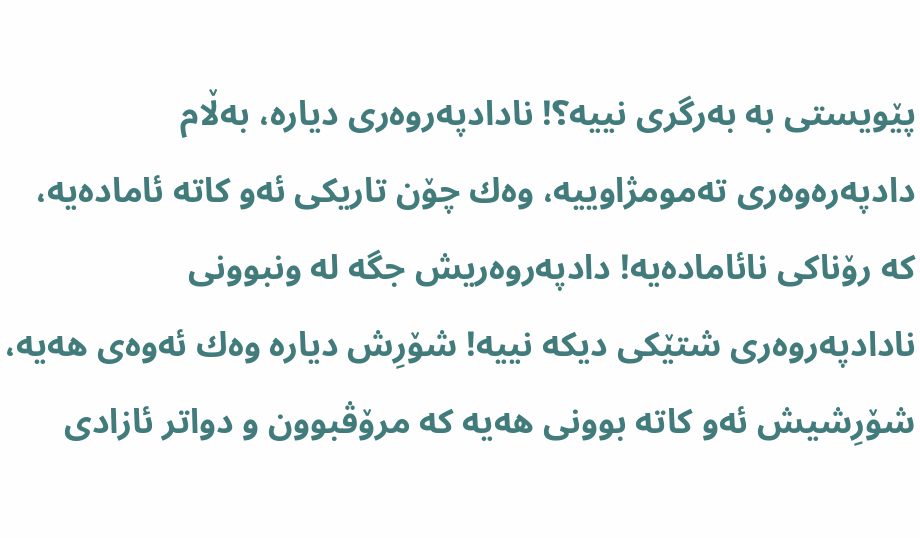پێویستى به‌ به‌رگرى نییه‌؟! نادادپه‌روه‌رى دیاره‌، به‌ڵام دادپه‌ره‌وه‌رى ته‌مومژاوییه‌، وه‌ك چۆن تاریكى ئه‌و كاته‌ ئاماده‌یه‌، كه‌ رۆناكى نائاماده‌یه‌! دادپه‌روه‌ریش جگه‌ له‌ ونبوونى نادادپه‌روه‌رى شتێكى دیكه‌ نییه‌! شۆرِش دیاره‌ وه‌ك ئه‌وه‌ى هه‌یه‌، شۆرِشیش ئه‌و كاته‌ بوونى هه‌یه‌ كه‌ مرۆڤبوون و دواتر ئازادى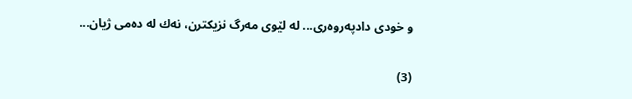و خودى دادپه‌روه‌رى... له‌ لێوى مه‌رگ نزیكترن، نه‌ك له‌ ده‌مى ژیان...

(3)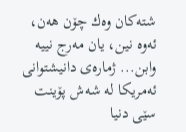شته‌كان وه‌ك چۆن هه‌ن، ئه‌وه‌ نین، یان مه‌رج نییه‌ وابن... ژماره‌ى دانیشتوانى ئه‌مریكا له‌ شه‌ش پۆینت سێى دنیا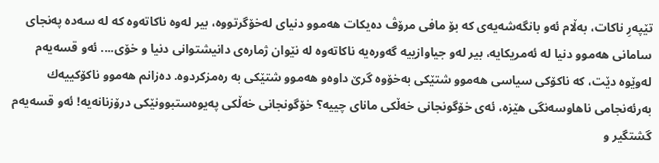تێپه‌رِ ناكات، به‌ڵام ئه‌و بانگه‌شه‌یه‌ى كه‌ بۆ مافى مرۆڤ ده‌یكات هه‌موو دنیاى له‌خۆگرتووه‌، بیر له‌وه‌ ناكاته‌وه‌ كه‌ له‌ سه‌ده‌ په‌نجاى سامانى هه‌موو دنیا له‌ ئه‌مریكایه‌، بیر له‌و جیاوازییه‌ گه‌وره‌یه‌ ناكاته‌وه‌ له‌ نێوان ژماره‌ى دانیشتوانى دنیا و خۆى.... ئه‌و قسه‌یه‌م له‌وێوه‌ دێت، كه‌ ناكۆكى سیاسى هه‌موو شتێكى به‌خۆوه‌ گرێ‌ داوه‌و هه‌موو شتێكى به‌ ره‌مزكردوه‌. ده‌زانم هه‌موو ناكۆكییه‌ك به‌رئه‌نجامى ناهاوسه‌نگى هێزه‌، ئه‌ى خۆگونجانى خه‌ڵكى ماناى چییه‌؟ خۆگونجانى خه‌ڵكى په‌یوه‌ستبوونێكى درۆزنانه‌یه‌! ئه‌و قسه‌یه‌م گشتگیر و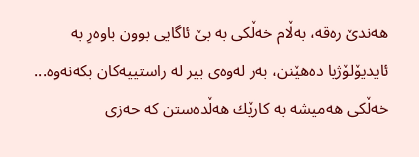هه‌ندێ‌ ره‌قه‌، به‌ڵام خه‌ڵكى به‌ بێ‌ ئاگایى بوون باوه‌رِ به‌ ئایدیۆلۆژیا ده‌هێنن، به‌ر له‌وه‌ى بیر له‌ راستییه‌كان بكه‌نه‌وه‌... خه‌ڵكى هه‌میشه‌ به‌ كارێك هه‌ڵده‌ستن كه‌ حه‌زى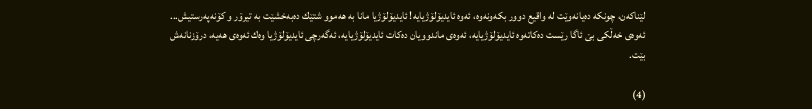لێناكه‌ن، چونكه‌ ده‌یانه‌وێت له‌ واقیع دوور بكه‌ونه‌وه‌، ئه‌وه‌ ئایدیۆلۆژیایه‌! ئایدیۆلۆژیا مانا به‌ هه‌موو شتێك ده‌به‌خشێت به‌ تیرۆر و كۆنه‌په‌رستیش... ئه‌وه‌ى خه‌ڵكى بێ‌ ئاگا رێست ده‌كاته‌وه‌ ئایدیۆلۆژیایه‌، ئه‌وه‌ى ماندوویان ده‌كات ئایدیۆلۆژیایه‌، ئه‌گه‌رچى ئایدیۆلۆژیا وه‌ك ئه‌وه‌ى هه‌یه‌، درۆزنانه‌ش بێت.

(4)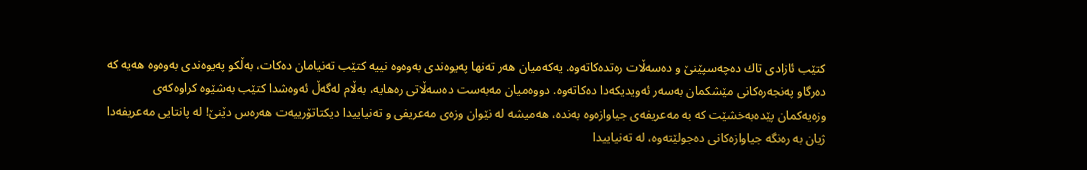كتێب ئازادى تاك ده‌چه‌سپێنێ‌ و ده‌سه‌ڵات ره‌تده‌كاته‌وه‌. یه‌كه‌میان هه‌ر ته‌نها په‌یوه‌ندى به‌وه‌وه‌ نییه‌ كتێب ته‌نیامان ده‌كات، به‌ڵكو په‌یوه‌ندى به‌وه‌وه‌ هه‌یه‌ كه‌ ده‌رگاو په‌نجه‌ره‌كانى مێشكمان به‌سه‌ر ئه‌ویدیكه‌دا ده‌كاته‌وه‌. دووه‌میان مه‌به‌ست ده‌سه‌ڵاتى ره‌هایه‌، به‌ڵام له‌گه‌ڵ ئه‌وه‌شدا كتێب به‌شێوه‌ كراوه‌كه‌ى وزه‌یه‌كمان پێده‌به‌خشێت كه‌ به‌ مه‌عریفه‌ى جیاوازه‌وه‌ به‌نده‌، هه‌میشه‌ له‌ نێوان وزه‌ى مه‌عریفى و ته‌نیاییدا دیكتاتۆرییه‌ت هه‌ره‌س دێنێ‌! له‌ پانتایى مه‌عریفه‌دا ژیان به‌ ره‌نگه‌ جیاوازه‌كانى ده‌جولێته‌وه‌، له‌ ته‌نیاییدا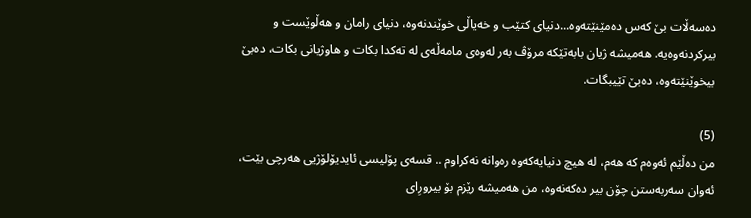ده‌سه‌ڵات بێ‌ كه‌س ده‌مێنێته‌وه‌...دنیاى كتێب و خه‌یاڵى خوێندنه‌وه‌، دنیاى رامان و هه‌ڵوێست و بیركردنه‌وه‌یه‌. هه‌میشه‌ ژیان بابه‌تێكه‌ مرۆڤ به‌ر له‌وه‌ى مامه‌ڵه‌ى له‌ ته‌كدا بكات و هاوژیانى بكات، ده‌بێ‌ بیخوێنێته‌وه‌، ده‌بێ‌ تێیبگات.

(5)
من ده‌ڵێم ئه‌وه‌م كه‌ هه‌م، له‌ هیچ دنیایه‌كه‌وه‌ ره‌وانه‌ نه‌كراوم .. قسه‌ى پۆلیسى ئایدیۆلۆژیى هه‌رچى بێت، ئه‌وان سه‌ربه‌ستن چۆن بیر ده‌كه‌نه‌وه‌، من هه‌میشه‌ رێزم بۆ بیرورِاى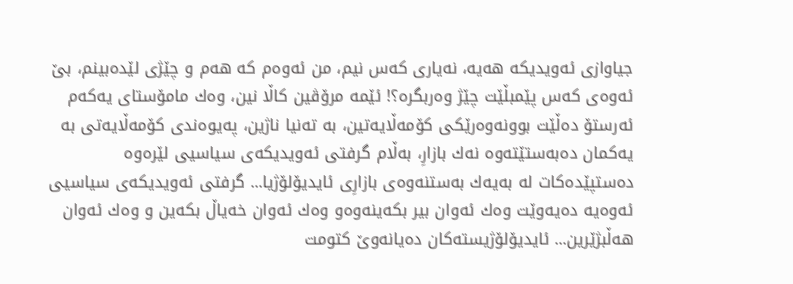جیاوازى ئه‌ویدیكه‌ هه‌یه‌، نه‌یارى كه‌س نیم، من ئه‌وه‌م كه‌ هه‌م و چێژى لێده‌بینم، بێ‌ ئه‌وه‌ى كه‌س پێمبڵێت چێژ وه‌ربگره‌؟! ئێمه‌ مرۆڤین كاڵا نین، وه‌ك مامۆستاى یه‌كه‌م ئه‌رستۆ ده‌ڵێت بوونه‌وه‌رێكى كۆمه‌ڵایه‌تین، به‌ ته‌نیا ناژین، په‌یوه‌ندى كۆمه‌ڵایه‌تى به‌ یه‌كمان ده‌به‌ستێته‌وه‌ نه‌ك بازارِ، به‌ڵام گرفتى ئه‌ویدیكه‌ى سیاسیى لێره‌وه‌ ده‌ستپێده‌كات له‌ به‌یه‌ك به‌ستنه‌وه‌ى بازارِى ئایدیۆلۆژیا... گرفتى ئه‌ویدیكه‌ى سیاسیى ئه‌وه‌یه‌ ده‌یه‌وێت وه‌ك ئه‌وان بیر بكه‌ینه‌وه‌و وه‌ك ئه‌وان خه‌یاڵ بكه‌ین و وه‌ك ئه‌وان هه‌ڵبژێرین... ئایدیۆلۆژیسته‌كان ده‌یانه‌وێ‌ كتومت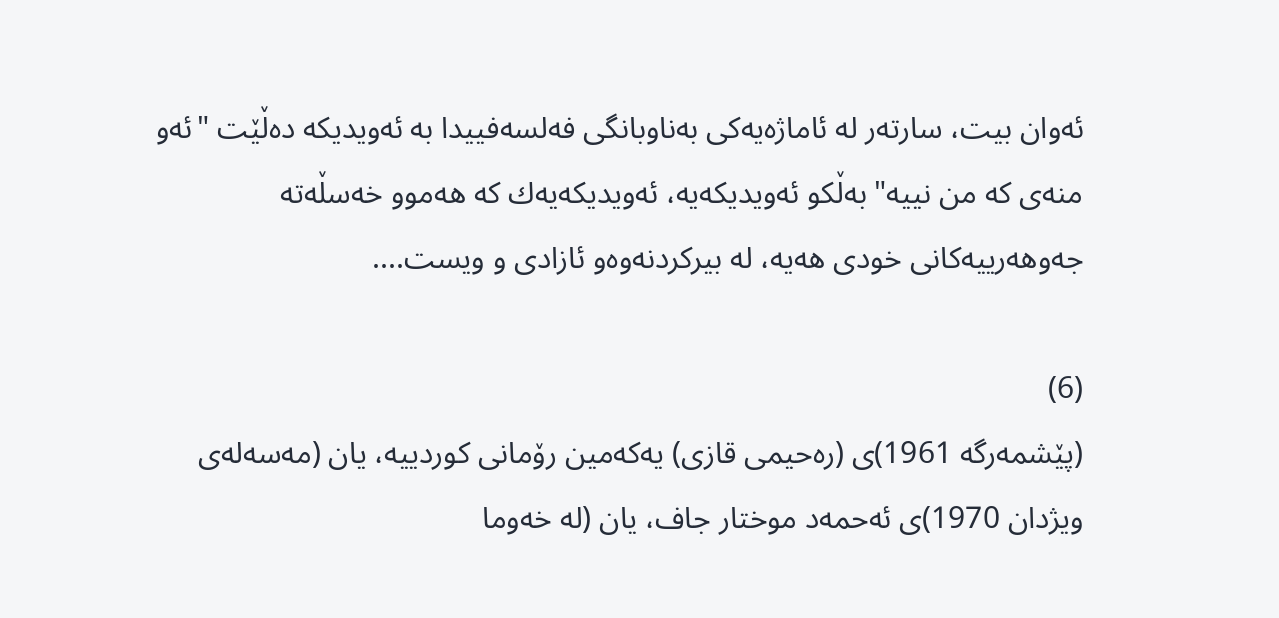ئه‌وان بیت، سارته‌ر له‌ ئاماژه‌یه‌كى به‌ناوبانگى فه‌لسه‌فییدا به‌ ئه‌ویدیكه‌ ده‌ڵێت "ئه‌و منه‌ى كه‌ من نییه‌" به‌ڵكو ئه‌ویدیكه‌یه‌، ئه‌ویدیكه‌یه‌ك كه‌ هه‌موو خه‌سڵه‌ته‌ جه‌وهه‌رییه‌كانى خودى هه‌یه‌، له‌ بیركردنه‌وه‌و ئازادى و ویست....

(6)
(پێشمه‌رگه‌ 1961)ى (ره‌حیمى قازى) یه‌كه‌مین رۆمانى كوردییه‌، یان (مه‌سه‌له‌ى ویژدان 1970)ى ئه‌حمه‌د موختار جاف، یان (له‌ خه‌وما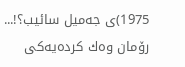1975)ى جه‌میل سائیب؟!... رۆمان وه‌ك كرده‌یه‌كى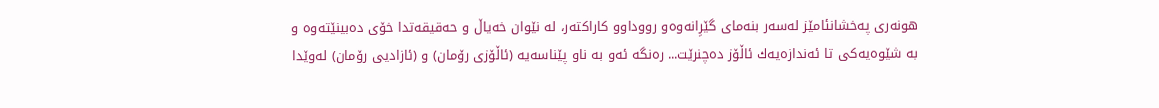هونه‌رى په‌خشانئامێز له‌سه‌ر بنه‌ماى گێرِانه‌وه‌و رووداوو كاراكته‌ر، له‌ نێوان خه‌یاڵ و حه‌قیقه‌تدا خۆى ده‌بینێته‌وه‌ و به‌ شێوه‌یه‌كى تا ئه‌ندازه‌یه‌ك ئاڵۆز ده‌چنرێت... ره‌نگه‌ ئه‌و به‌ ناو پێناسه‌یه‌ (ئاڵۆزى رۆمان) و (ئازادیى رۆمان) له‌وێدا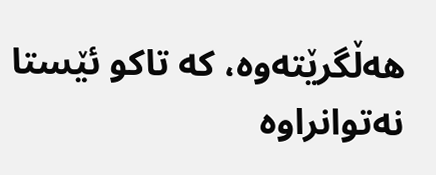هه‌ڵگرێته‌وه‌، كه‌ تاكو ئێستا نه‌توانراوه‌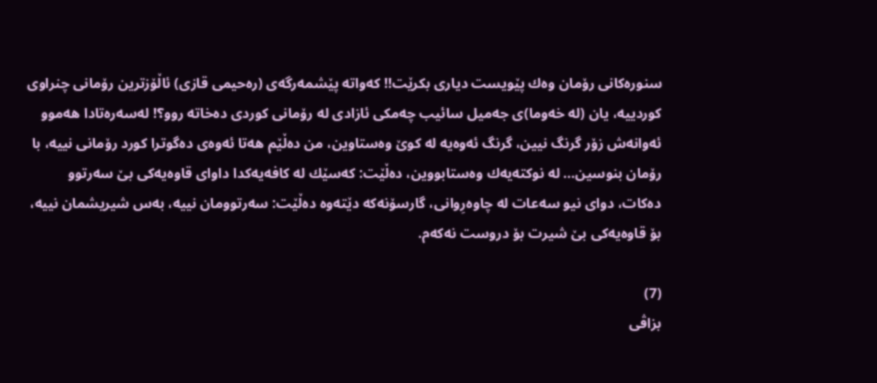سنوره‌كانى رۆمان وه‌ك پێویست دیارى بكرێت!! كه‌واته‌ پێشمه‌رگه‌ى (ره‌حیمى قازى) ئاڵۆزترین رۆمانى چنراوى كوردییه‌، یان (له‌ خه‌وما)ى جه‌میل سائیب چه‌مكى ئازادى له‌ رۆمانى كوردى ده‌خاته‌ روو؟! له‌سه‌ره‌تادا هه‌موو ئه‌وانه‌ش زۆر گرنگ نیین، گرنگ ئه‌وه‌یه‌ له‌ كوێ‌ وه‌ستاوین، من ده‌ڵێم هه‌تا ئه‌وه‌ى ده‌گوترا كورد رۆمانى نییه‌، با رۆمان بنوسین... له‌ نوكته‌یه‌ك وه‌ستابووین، ده‌ڵێت: كه‌سێك له‌ كافه‌یه‌كدا داواى قاوه‌یه‌كى بێ‌ سه‌رتوو ده‌كات، دواى نیو سه‌عات له‌ چاوه‌رِوانى، گارسۆنه‌كه‌ دێته‌وه‌ ده‌ڵێت: سه‌رتوومان نییه‌، به‌س شیریشمان نییه‌، بۆ قاوه‌یه‌كى بێ‌ شیرت بۆ دروست نه‌كه‌م.

(7)
بزاڤى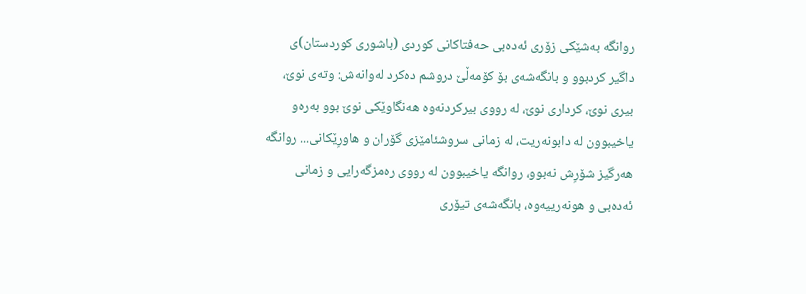روانگه‌ به‌شێكى زۆرى ئه‌ده‌بى حه‌فتاكانى كوردى (باشورى كوردستان)ى داگیر كردبوو و بانگه‌شه‌ى بۆ كۆمه‌ڵێ‌ دروشم ده‌كرد له‌وانه‌ش: وته‌ى نوێ‌، بیرى نوێ‌، كردارى نوێ‌، له‌ رووى بیركردنه‌وه‌ هه‌نگاوێكى نوێ‌ بوو به‌ره‌و یاخیبوون له‌ دابونه‌ریت، له‌ زمانى سروشئامێزى گۆران و هاورِێكانى... روانگه‌ هه‌رگیز شۆرِش نه‌بوو، روانگه‌ یاخیبوون له‌ رووى ره‌مزگه‌رایى و زمانى ئه‌ده‌بى و هونه‌رییه‌وه‌، بانگه‌شه‌ى تیۆرى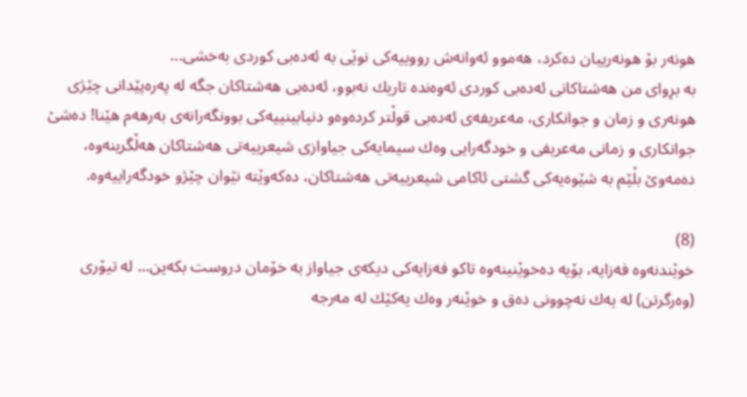هونه‌ر بۆ هونه‌رییان ده‌كرد، هه‌موو ئه‌وانه‌ش رووییه‌كى نوێى به‌ ئه‌ده‌بى كوردى به‌خشى...
به‌ برِواى من هه‌شتاكانى ئه‌ده‌بى كوردى ئه‌وه‌نده‌ تاریك نه‌بوو، ئه‌ده‌بى هه‌شتاكان جگه‌ له‌ په‌ره‌پێدانى چێژى هونه‌رى و زمان و جوانكارى، مه‌عریفه‌ى ئه‌ده‌بى قوڵتر كرده‌وه‌و دنیابینییه‌كى بوونگه‌رانه‌ى به‌رهه‌م هێنا! ده‌شێ‌ جوانكارى و زمانى مه‌عریفى و خودگه‌رایى وه‌ك سیمایه‌كى جیاوازى شیعرییه‌تى هه‌شتاكان هه‌ڵگرینه‌وه‌، ده‌مه‌وێ‌ بڵێم به‌ شێوه‌یه‌كى گشتى ئاكامى شیعرییه‌تى هه‌شتاكان، ده‌كه‌وێته‌ نێوان چێژو خودگه‌راییه‌وه‌.

(8)
خوێندنه‌وه‌ فه‌زایه‌، بۆیه‌ ده‌خوێنینه‌وه‌ تاكو فه‌زایه‌كى دیكه‌ى جیاواز به‌ خۆمان دروست بكه‌ین... له‌ تیۆرى (وه‌رگرتن) له‌ یه‌ك نه‌چوونى ده‌ق و خوێنه‌ر وه‌ك یه‌كێك له‌ مه‌رجه‌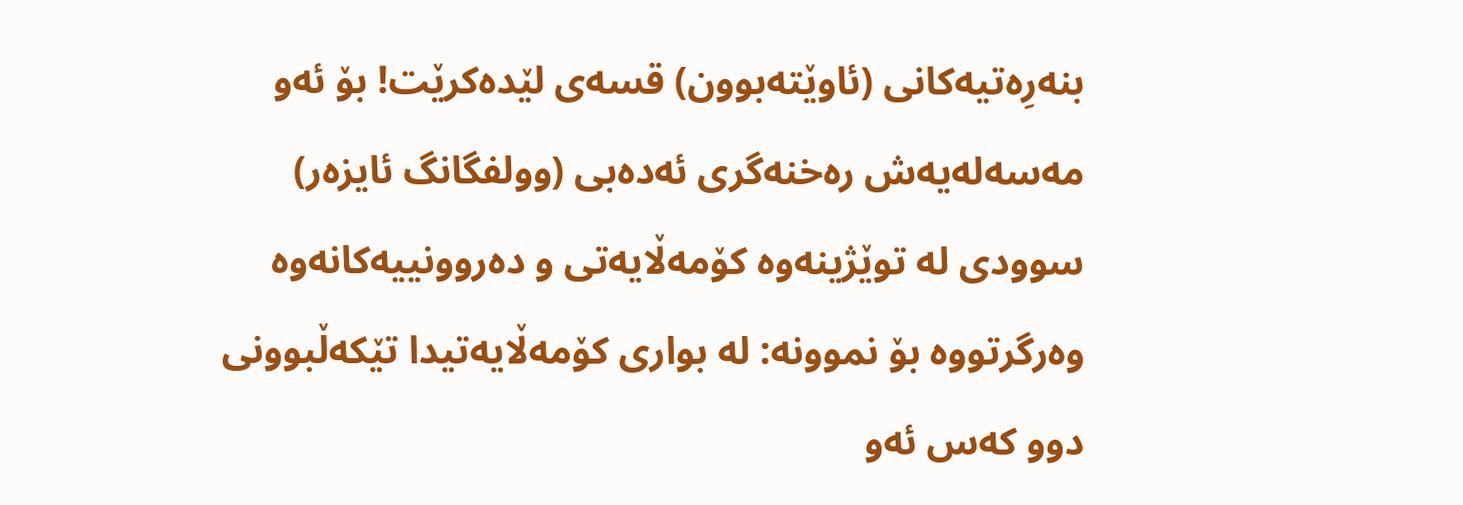بنه‌رِه‌تیه‌كانى (ئاوێته‌بوون) قسه‌ى لێده‌كرێت! بۆ ئه‌و مه‌سه‌له‌یه‌ش ره‌خنه‌گرى ئه‌ده‌بى (وولفگانگ ئایزه‌ر) سوودى له‌ توێژینه‌وه‌ كۆمه‌ڵایه‌تى و ده‌روونییه‌كانه‌وه‌ وه‌رگرتووه‌ بۆ نموونه‌: له‌ بوارى كۆمه‌ڵایه‌تیدا تێكه‌ڵبوونى دوو كه‌س ئه‌و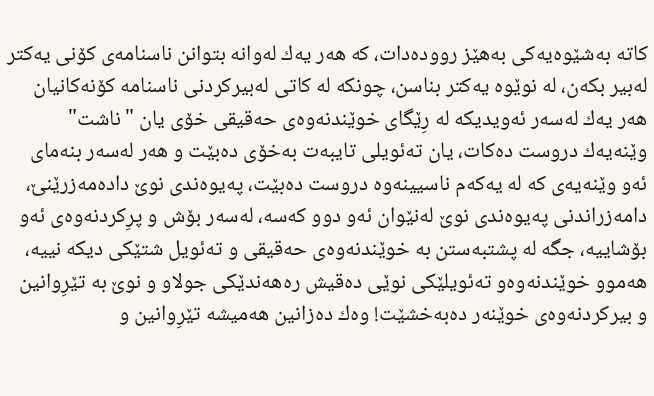كاته‌ به‌شێوه‌یه‌كى به‌هێز رووده‌دات، كه‌ هه‌ر یه‌ك له‌وانه‌ بتوانن ناسنامه‌ى كۆنى یه‌كتر له‌بیر بكه‌ن، له‌ نوێوه‌ یه‌كتر بناسن، چونكه‌ له‌ كاتى له‌بیركردنى ناسنامه‌ كۆنه‌كانیان هه‌ر یه‌ك له‌سه‌ر ئه‌ویدیكه‌ له‌ رِێگاى خوێندنه‌وه‌ى حه‌قیقى خۆى یان "ناشت" وێنه‌یه‌ك دروست ده‌كات، یان ته‌ئویلى تایبه‌ت به‌خۆى ده‌بێت و هه‌ر له‌سه‌ر بنه‌ماى ئه‌و وێنه‌یه‌ى كه‌ له‌ یه‌كه‌م ناسیینه‌وه‌ دروست ده‌بێت، په‌یوه‌ندى نوێ‌ داده‌مه‌زرێنێ‌، دامه‌زراندنى په‌یوه‌ندى نوێ‌ له‌نێوان ئه‌و دوو كه‌سه‌، له‌سه‌ر بۆش و پرِكردنه‌وه‌ى ئه‌و بۆشاییه‌، جگه‌ له‌ پشتبه‌ستن به‌ خوێندنه‌وه‌ى حه‌قیقى و ته‌ئویل شتێكى دیكه‌ نییه‌، هه‌موو خوێندنه‌وه‌و ته‌ئویلێكى نوێى ده‌قیش ره‌هه‌ندێكى جولاو و نوێ‌ به‌ تێرِوانین و بیركردنه‌وه‌ى خوێنه‌ر ده‌به‌خشێت! وه‌ك ده‌زانین هه‌میشه‌ تێرِوانین و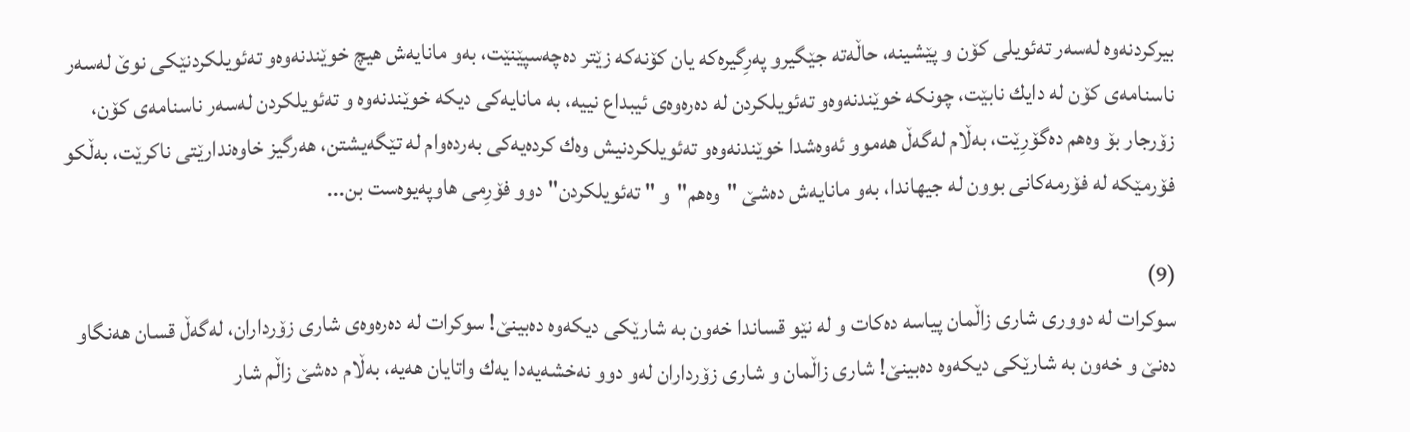بیركردنه‌وه‌ له‌سه‌ر ته‌ئویلى كۆن و پێشینه‌، حاڵه‌ته‌ جێگیرو په‌رِگیره‌كه‌ یان كۆنه‌كه‌ زێتر ده‌چه‌سپێنێت، به‌و مانایه‌ش هیچ خوێندنه‌وه‌و ته‌ئویلكردنێكى نوێ‌ له‌سه‌ر ناسنامه‌ى كۆن له‌ دایك نابێت، چونكه‌ خوێندنه‌وه‌و ته‌ئویلكردن له‌ ده‌ره‌وه‌ى ئیبداع نییه‌، به‌ مانایه‌كى دیكه‌ خوێندنه‌وه‌ و ته‌ئویلكردن له‌سه‌ر ناسنامه‌ى كۆن، زۆرجار بۆ وه‌هم ده‌گۆرِێت، به‌ڵام له‌گه‌ڵ هه‌موو ئه‌وه‌شدا خوێندنه‌وه‌و ته‌ئویلكردنیش وه‌ك كرده‌یه‌كى به‌رده‌وام له‌ تێگه‌یشتن، هه‌رگیز خاوه‌ندارێتى ناكرێت، به‌ڵكو فۆرمێكه‌ له‌ فۆرمه‌كانى بوون له‌ جیهاندا، به‌و مانایه‌ش ده‌شێ‌ "وه‌هم"و " ته‌ئویلكردن" دوو فۆرِمى هاوپه‌یوه‌ست بن...

(9)
سوكرات له‌ دوورى شارى زاڵمان پیاسه‌ ده‌كات و له‌ نێو قساندا خه‌ون به‌ شارێكى دیكه‌وه‌ ده‌بینێ‌! سوكرات له‌ ده‌ره‌وه‌ى شارى زۆرداران، له‌گه‌ڵ قسان هه‌نگاو ده‌نێ‌ و خه‌ون به‌ شارێكى دیكه‌وه‌ ده‌بینێ‌! شارى زاڵمان و شارى زۆرداران له‌و دوو نه‌خشه‌یه‌دا یه‌ك واتایان هه‌یه‌، به‌ڵام ده‌شێ‌ زاڵم شار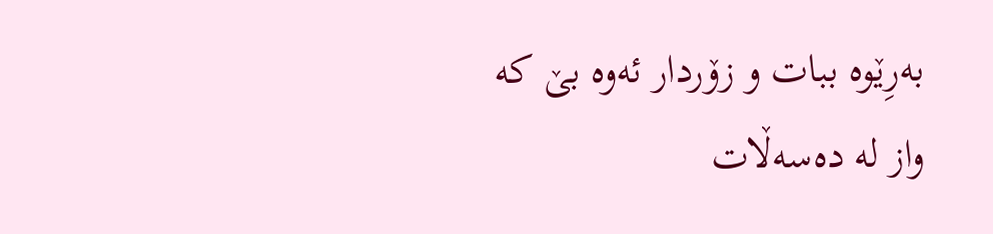به‌رِێوه‌ ببات و زۆردار ئه‌وه‌ بێ‌ كه‌ واز له‌ ده‌سه‌ڵات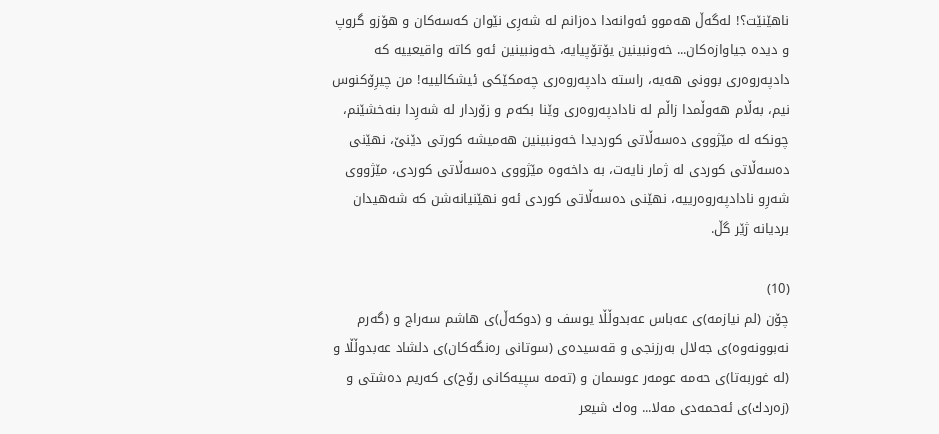ناهێنێت؟! له‌گه‌ڵ هه‌موو ئه‌وانه‌دا ده‌زانم له‌ شه‌رِى نێوان كه‌سه‌كان و هۆزو گروپ و دیده‌ جیاوازه‌كان... خه‌ونبینین یۆتۆپیایه‌، خه‌ونبینین ئه‌و كاته‌ واقیعییه‌ كه‌ دادپه‌روه‌رى بوونى هه‌یه‌، راسته‌ دادپه‌روه‌رى چه‌مكێكى ئیشكالییه‌! من چیرِۆكنوس نیم، به‌ڵام هه‌وڵمدا زاڵم له‌ نادادپه‌روه‌رى وێنا بكه‌م و زۆردار له‌ شه‌رِدا بنه‌خشێنم، چونكه‌ له‌ مێژووى ده‌سه‌ڵاتى كوردیدا خه‌ونبینین هه‌میشه‌ كورتى دێنێ‌، نهێنى ده‌سه‌ڵاتى كوردى له‌ ژمار نایه‌ت، به‌ داخه‌وه‌ مێژووى ده‌سه‌ڵاتى كوردى، مێژووى شه‌رِو نادادپه‌روه‌رییه‌، نهێنى ده‌سه‌ڵاتى كوردى ئه‌و نهێنیانه‌شن كه‌ شه‌هیدان بردیانه‌ ژێر گڵ.

(10)
چۆن (لم نیازمه‌)ى عه‌باس عه‌بدوڵڵا یوسف و (دوكه‌ڵ)ى هاشم سه‌راج و (گه‌رم نه‌بوونه‌وه‌)ى جه‌لال به‌رزنجى و قه‌سیده‌ى (سوتانى ره‌نگه‌كان)ى دلشاد عه‌بدوڵڵا و (له‌ غوربه‌تا)ى حه‌مه‌ عومه‌ر عوسمان و (ته‌مه‌ سپیه‌كانى رۆح)ى كه‌ریم ده‌شتى و (زه‌ردك)ى ئه‌حمه‌دى مه‌لا... وه‌ك شیعر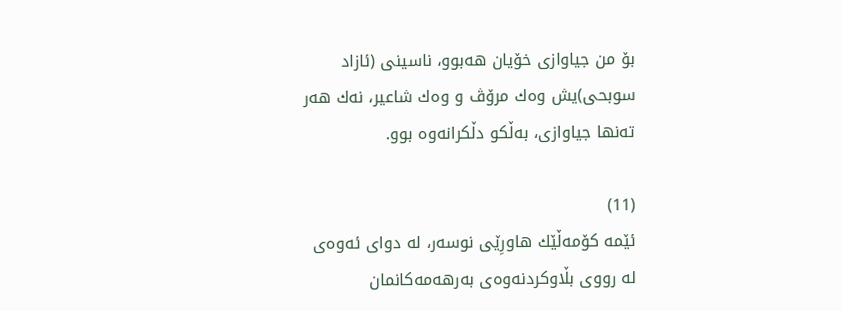بۆ من جیاوازى خۆیان هه‌بوو، ناسینى (ئازاد سوبحى)یش وه‌ك مرۆڤ و وه‌ك شاعیر، نه‌ك هه‌ر ته‌نها جیاوازى، به‌ڵكو دڵكرانه‌وه‌ بوو.

(11)
ئێمه‌ كۆمه‌ڵێك هاورِێى نوسه‌ر، له‌ دواى ئه‌وه‌ى له‌ رووى بڵاوكردنه‌وه‌ى به‌رهه‌مه‌كانمان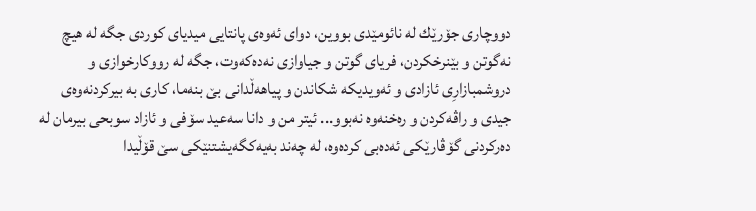دووچارى جۆرێك له‌ نائومێدى بووین، دواى ئه‌وه‌ى پانتایى میدیاى كوردى جگه‌ له‌ هیچ نه‌گوتن و بێنرخكردن، فریاى گوتن و جیاوازى نه‌ده‌كه‌وت، جگه‌ له‌ رووكارخوازى و دروشمبازارِى ئازادى و ئه‌ویدیكه‌ شكاندن و پیاهه‌ڵدانى بێ‌ بنه‌ما، كارى به‌ بیركردنه‌وه‌ى جیدى و راڤه‌كردن و ره‌خنه‌وه‌ نه‌بوو... ئیتر من و دانا سه‌عید سۆفى و ئازاد سوبحى بیرمان له‌ ده‌ركردنى گۆڤارێكى ئه‌ده‌بى كرده‌وه‌، له‌ چه‌ند به‌یه‌كگه‌یشتنێكى سێ‌ قۆڵیدا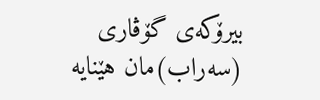بیرۆكه‌ى گۆڤارى (سه‌راب)مان هێنایه‌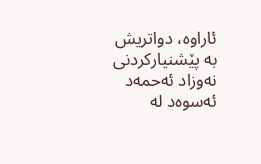ئاراوه‌، دواتریش به‌ پێشنیاركردنى نه‌وزاد ئه‌حمه‌د ئه‌سوه‌د له‌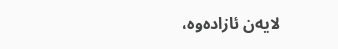لایه‌ن ئازاده‌وه‌،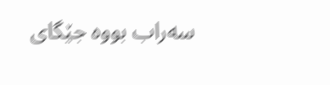سه‌راب بووه‌ جێگاى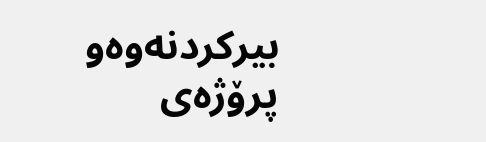بیركردنه‌وه‌و پرۆژه‌ى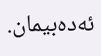ئه‌ده‌بیمان.